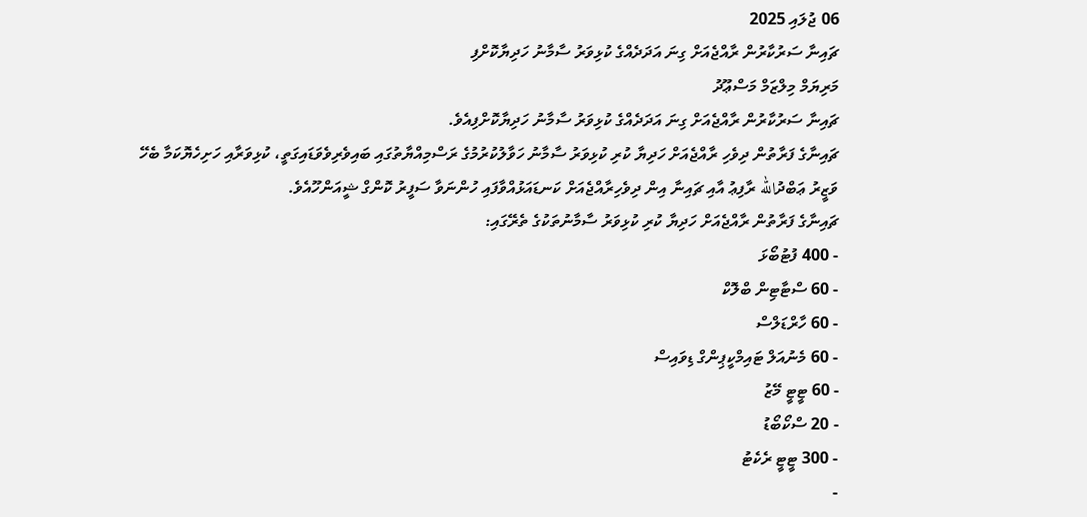06 ޖުލައި 2025
ޗައިނާ ސަރުކާރުން ރާއްޖެއަށް ގިނަ އަދަދެއްގެ ކުޅިވަރު ސާމާނު ހަދިޔާކޮށްފި
މަރިޔަމް މިލްޒަމް މަސްޢޫދު
ޗައިނާ ސަރުކާރުން ރާއްޖެއަށް ގިނަ އަދަދެއްގެ ކުޅިވަރު ސާމާނު ހަދިޔާކޮށްފިއެވެ.
ޗައިނާގެ ފަރާތުން ދިވެހި ރާއްޖެއަށް ހަދިޔާ ކުރި ކުޅިވަރު ސާމާނު ހަވާލުކުރުމުގެ ރަސްމިއްޔާތުގައި ބައިވެރިވެވަޑައިގަތީ، ކުޅިވަރާއި ހަށިހެޔޮކަމާ ބެހޭ ވަޒީރު ޢަބްދުالله ރާފިޢު އާއި ޗައިނާ އިން ދިވެހިރާއްޖެއަށް ކަނޑައަޅުއްވާފައި ހުންނަވާ ސަފީރު ކޮންގް ޝީއަންހޫއެވެ.
ޗައިނާގެ ފަރާތުން ރާއްޖެއަށް ހަދިޔާ ކުރި ކުޅިވަރު ސާމާނުތަކުގެ ތެރޭގައި:
- 400 ފުޓުބޯޅަ
- 60 ސްޓާޓިން ބްލޮކް
- 60 ހާރްޑަލްސް
- 60 މެނުއަލް ޓައިމްކީޕިންގް ޑިވައިސް
- 60 ޓީޓީ މޭޒު
- 20 ސްކޯބޯޑު
- 300 ޓީޓީ ރެކެޓު
-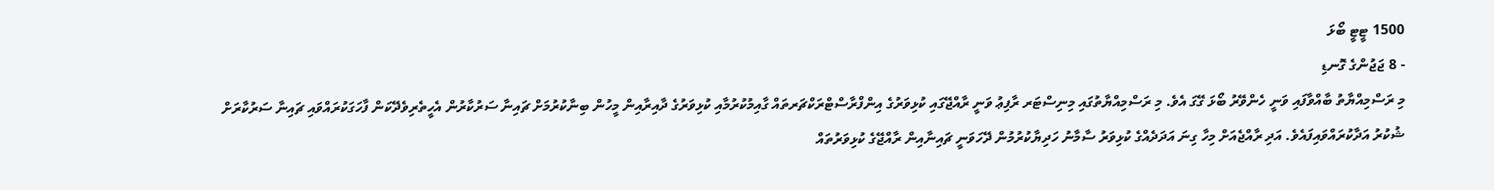1500 ޓީޓީ ބޯޅަ
- 8 ޖަޖުންގެ ގޮނޑި
މި ރަސްމިއްޔާތު ބާއްވާފައި ވަނީ ހެންވޭރު ބޯޅަ ގޭގަ އެވެ. މި ރަސްމިއްޔާތުގައި މިނިސްޓަރ ރާފިޢު ވަނީ ރާއްޖޭގައި ކުޅިވަރުގެ އިންފްރާސްޓްރަކްޗަރތައް ގާއިމުކުރުމާއި ކުޅިވަރުގެ ދާއިރާއިން މީހުން ބިނާކުރުމަށް ޗައިނާ ސަރުކާރުން އެހީތެރިވެދޭކަން ފާހަގަކުރައްވައި ޗައިނާ ސަރުކާރަށް ޝުކުރު އަދާކުރައްވައިފައެވެ. އަދި ރާއްޖެއަށް މިހާ ގިނަ އަދަދެއްގެ ކުޅިވަރު ސާމާނު ހަދިޔާކުރުމުން ދޭހަވަނީ ޗައިނާއިން ރާއްޖޭގެ ކުޅިވަރުތައް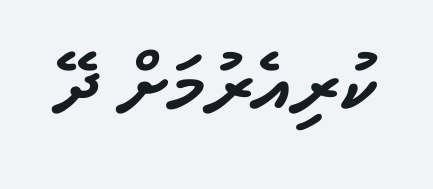ކުރިއެރުމަށް ދޭ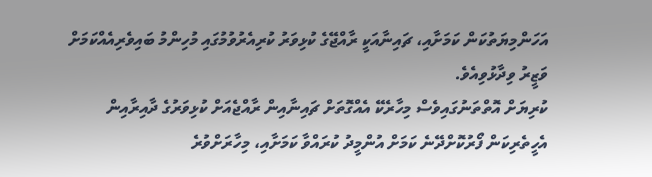އަހަންމިޔަތުކަން ކަމަށާއި، ޗައިނާއަކީ ރާއްޖޭގެ ކުޅިވަރު ކުރިއެރުވުމުގައި މުހިންމު ބައިވެރިއެއްކަމަށް ވަޒީރު ވިދާޅުވިއެވެ.
ކުރިޔަށް އޮތްތަނުގައިވެސް މިހާރެކޭ އެއްގޮތަށް ޗައިނާއިން ރާއްޖެއަށް ކުޅިވަރުގެ ދާއިރާއިން އެހީތެރިކަން ފޯރުކޮށްދޭނެ ކަމަށް އުންމީދު ކުރައްވާ ކަމަށާއި، މިހާރަށްވުރެ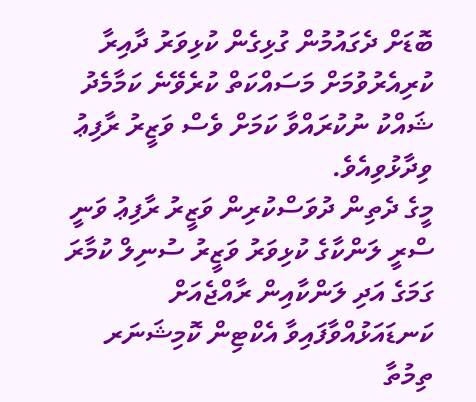ބޮޑަށް ދެގައުމުން ގުޅިގެން ކުޅިވަރު ދާއިރާ ކުރިއެރުވުމަށް މަސައްކަތް ކުރެވޭނެ ކަމާމެދު ޝައްކު ނުކުރައްވާ ކަމަށް ވެސް ވަޒީރު ރާފިޢު ވިދާޅުވިއެވެ.
މީގެ ދެތިން ދުވަސްކުރިން ވަޒީރު ރާފިޢު ވަނީ ސްރީ ލަންކާގެ ކުޅިވަރު ވަޒީރު ސުނިލް ކުމާރަ ގަމަގެ އަދި ލަންކާއިން ރާއްޖެއަށް ކަނޑައަޅުއްވާފައިވާ އެކްޓިން ކޮމިޝަނަރ ތިމުތާ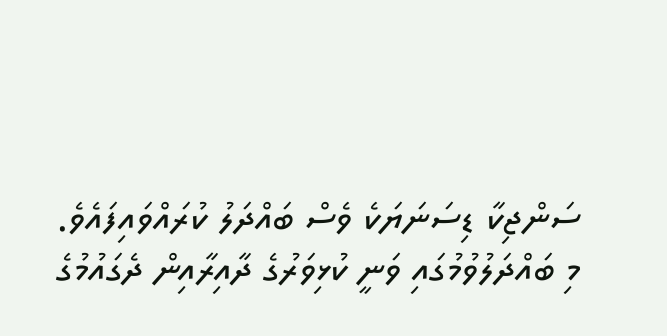ސަންޖިކާ ޑިސަނަޔަކެ ވެސް ބައްދަލު ކުރައްވައިފައެވެ.
މި ބައްދަލުވުމުގައި ވަނީ ކުޅިވަރުގެ ދާއިރާއިން ދެގައުމުގެ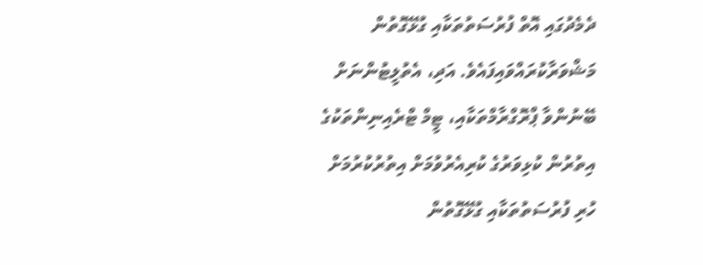ދެމެދުގައި އޮތް ފުރުސަތުތަކާއި ގުޅޭގޮތުން މަޝްވަރާކުރައްވައިފައެވެ. އަދި، އެތުލީޓުންނަށް ބޭނުންވާ ޕްރޮގްރާމްތަކާއި، ޓީމް ޓްރެއިނިންތަކުގެ އިތުރުން ކުޅިވަރުގެ ކުރިއެރުވުމަށް އިތުރުކުރުމަށް ހުރި ފުރުސަތުތަކާއި ގުޅޭގޮތުން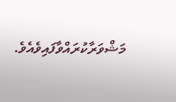މަޝްވަރާކުރައްވާފައިވެއެވެ.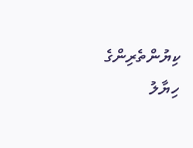ކިޔުންތެރިންގެ ހިޔާލު